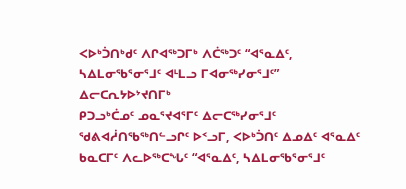ᐸᐅᒃᑑᑎᒃᑯᑦ ᐱᒋᐊᖅᑐᒥᒃ ᐱᑖᖅᑐᑦ “ᐊᕐᓇᐃᑦ, ᓴᐃᒪᓂᖃᕐᓂᕐᒧᑦ ᐊᒻᒪᓗ ᒥᐊᓂᖅᓯᓂᕐᒧᑦ” ᐃᓕᑕᕆᔭᐅᔾᔪᑎᒥᒃ
ᑭᑐᓗᒃᑖᓄᑦ ᓄᓇᕐᔪᐊᕐᒥᑦ ᐃᓕᑕᖅᓯᓂᕐᒧᑦ ᖁᕕᐊᓲᑎᖃᖅᑎᓪᓗᒋᑦ ᐅᑉᓗᒥ, ᐸᐅᒃᑑᑎᑦ ᐃᓄᐃᑦ ᐊᕐᓇᐃᑦ ᑲᓇᑕᒥᑦ ᐱᓚᐅᖅᑕᖓᑦ “ᐊᕐᓇᐃᑦ, ᓴᐃᒪᓂᖃᕐᓂᕐᒧᑦ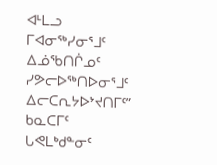ᐊᒻᒪᓗ ᒥᐊᓂᖅᓯᓂᕐᒧᑦ ᐃᓅᖃᑎᒌᓄᑦ ᓯᕗᓕᐅᖅᑎᐅᓂᕐᒧᑦ ᐃᓕᑕᕆᔭᐅᔾᔪᑎᒥᑦ” ᑲᓇᑕᒥᑦ ᒐᕙᒪᒃᑯᓐᓂᑦ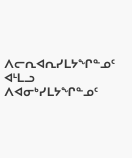ᐱᓕᕆᐊᕆᓯᒪᔭᖏᓐᓄᑦ ᐊᒻᒪᓗ ᐱᐊᓂᒃᓯᒪᔭᖏᓐᓄᑦ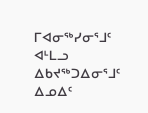ᒥᐊᓂᖅᓯᓂᕐᒧᑦ ᐊᒻᒪᓗ ᐃᑲᔪᖅᑐᐃᓂᕐᒧᑦ ᐃᓄᐃᑦ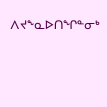ᐱᔪᖕᓇᐅᑎᖏᓐᓂᒃ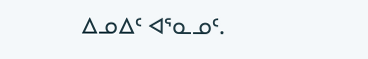ᐃᓄᐃᑦ ᐊᕐᓇᓄᑦ.